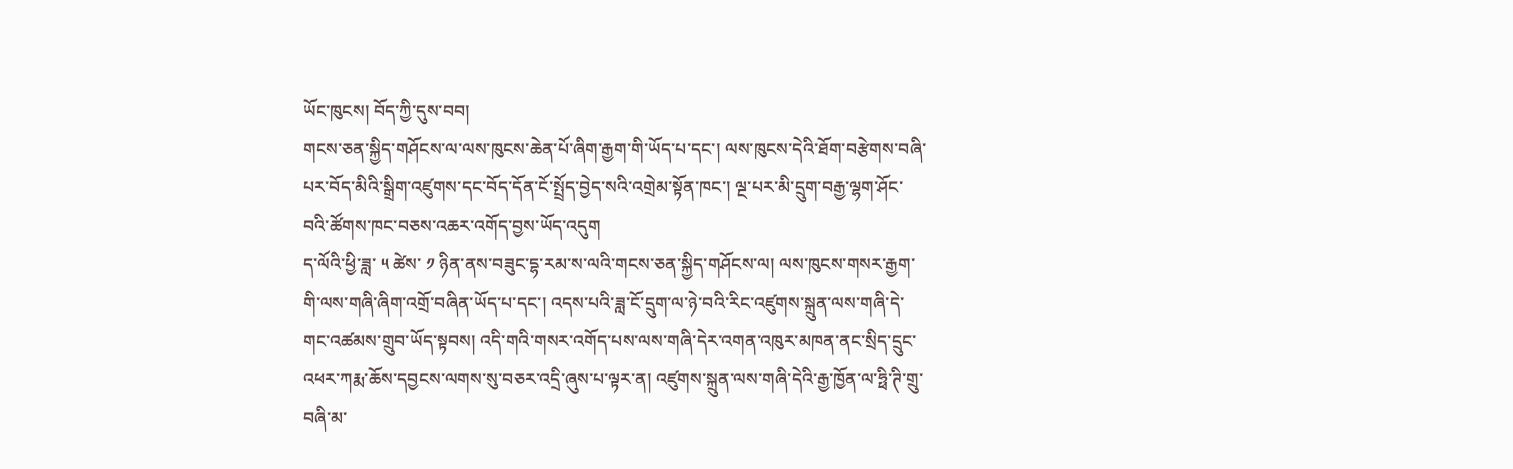ཡོང་ཁུངས། བོད་ཀྱི་དུས་བབ།
གངས་ཅན་སྐྱིད་གཤོངས་ལ་ལས་ཁུངས་ཆེན་པོ་ཞིག་རྒྱག་གི་ཡོད་པ་དང་། ལས་ཁུངས་དེའི་ཐོག་བརྩེགས་བཞི་པར་བོད་མིའི་སྒྲིག་འཛུགས་དང་བོད་དོན་ངོ་སྤྲོད་བྱེད་སའི་འགྲེམ་སྟོན་ཁང་། ལྔ་པར་མི་དྲུག་བརྒྱ་ལྷག་ཤོང་བའི་ཚོགས་ཁང་བཅས་འཆར་འགོད་བྱས་ཡོད་འདུག
ད་ལོའི་ཕྱི་ཟླ་ ༥ ཚེས་ ༡ ཉིན་ནས་བཟུང་དྷ་རམ་ས་ལའི་གངས་ཅན་སྐྱིད་གཤོངས་ལ། ལས་ཁུངས་གསར་རྒྱག་གི་ལས་གཞི་ཞིག་འགྲོ་བཞིན་ཡོད་པ་དང་། འདས་པའི་ཟླ་ངོ་དྲུག་ལ་ཉེ་བའི་རིང་འཛུགས་སྐྲུན་ལས་གཞི་དེ་གང་འཚམས་གྲུབ་ཡོད་སྟབས། འདི་གའི་གསར་འགོད་པས་ལས་གཞི་དེར་འགན་འཁུར་མཁན་ནང་སྲིད་དྲུང་འཕར་ཀརྨ་ཆོས་དབྱངས་ལགས་སུ་བཅར་འདྲི་ཞུས་པ་ལྟར་ན། འཛུགས་སྐྲུན་ལས་གཞི་དེའི་རྒྱ་ཁྱོན་ལ་ཧྥི་ཊི་གྲུ་བཞི་མ་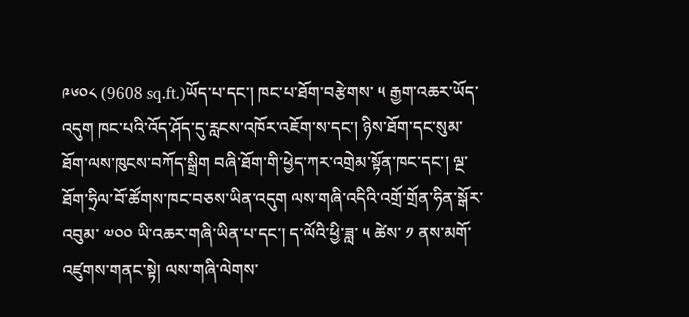༩༦༠༨ (9608 sq.ft.)ཡོད་པ་དང་། ཁང་པ་ཐོག་བརྩེགས་ ༥ རྒྱག་འཆར་ཡོད་འདུག ཁང་པའི་འོད་ཤོད་དུ་རླངས་འཁོར་འཇོག་ས་དང་། ཉིས་ཐོག་དང་སུམ་ཐོག་ལས་ཁུངས་བཀོད་སྒྲིག བཞི་ཐོག་གི་ཕྱེད་ཀར་འགྲེམ་སྟོན་ཁང་དང་། ལྔ་ཐོག་ཧྲིལ་བོ་ཚོགས་ཁང་བཅས་ཡིན་འདུག ལས་གཞི་འདིའི་འགྲོ་གྲོན་ཧིན་སྒོར་འབུམ་ ༧༠༠ ཡི་འཆར་གཞི་ཡིན་པ་དང་། ད་ལོའི་ཕྱི་ཟླ་ ༥ ཚེས་ ༡ ནས་མགོ་འཛུགས་གནང་སྟེ། ལས་གཞི་ལེགས་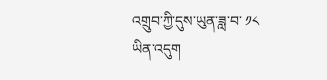འགྲུབ་ཀྱི་དུས་ཡུན་ཟླ་བ་ ༡༨ ཡིན་འདུག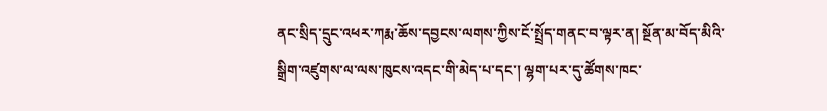ནང་སྲིད་དྲུང་འཕར་ཀརྨ་ཆོས་དབྱངས་ལགས་ཀྱིས་ངོ་སྤྲོད་གནང་བ་ལྟར་ན། སྔོན་མ་བོད་མིའི་སྒྲིག་འཛུགས་ལ་ལས་ཁུངས་འདང་གི་མེད་པ་དང་། ལྷག་པར་དུ་ཚོགས་ཁང་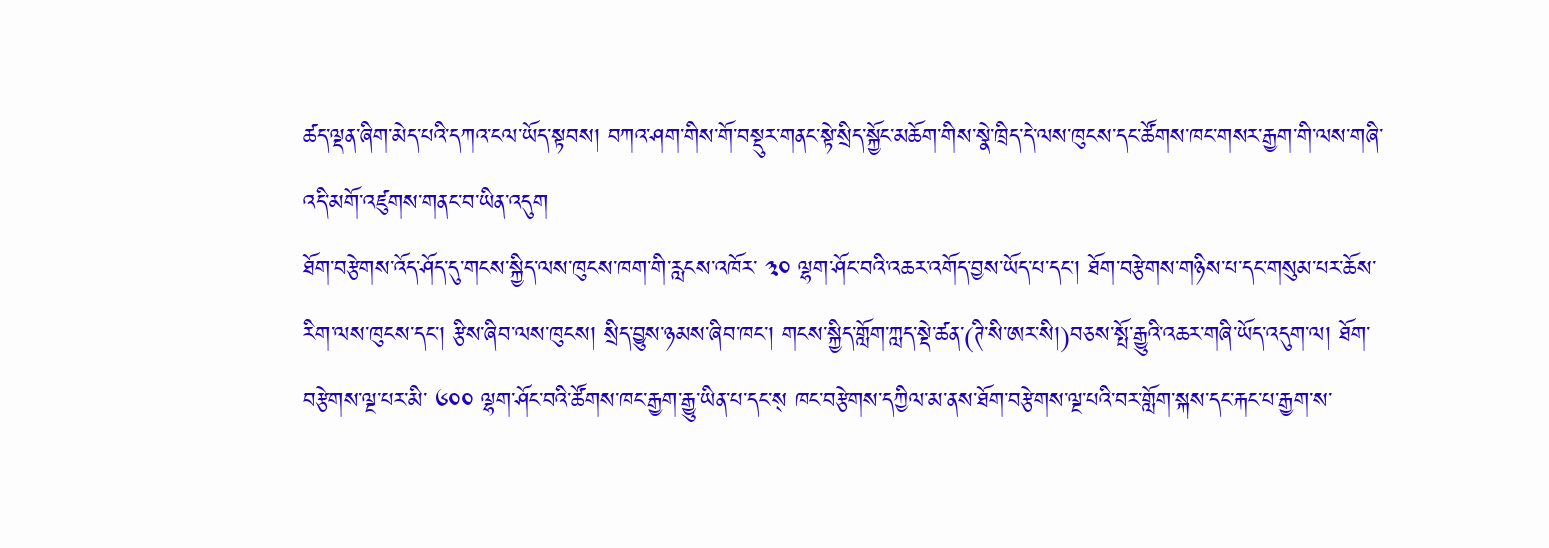ཚད་ལྡན་ཞིག་མེད་པའི་དཀའ་ངལ་ཡོད་སྟབས། བཀའ་ཤག་གིས་གོ་བསྡུར་གནང་སྟེ་སྲིད་སྐྱོང་མཆོག་གིས་སྣེ་ཁྲིད་དེ་ལས་ཁུངས་དང་ཚོགས་ཁང་གསར་རྒྱག་གི་ལས་གཞི་འདི་མགོ་འཛུགས་གནང་བ་ཡིན་འདུག
ཐོག་བརྩེགས་འོད་ཤོད་དུ་གངས་སྐྱིད་ལས་ཁུངས་ཁག་གི་རླངས་འཁོར་ ༣༠ ལྷག་ཤོང་བའི་འཆར་འགོད་བྱས་ཡོད་པ་དང་། ཐོག་བརྩེགས་གཉིས་པ་དང་གསུམ་པར་ཆོས་རིག་ལས་ཁུངས་དང་། རྩིས་ཞིབ་ལས་ཁུངས། སྲིད་བྱུས་ཉམས་ཞིབ་ཁང་། གངས་སྐྱིད་གློག་ཀླད་སྡེ་ཚན་(ཊི་སི་ཨར་སི།)བཅས་སྤོ་རྒྱུའི་འཆར་གཞི་ཡོད་འདུག་ལ། ཐོག་བརྩེགས་ལྔ་པར་མི་ ༦༠༠ ལྷག་ཤོང་བའི་ཚོགས་ཁང་རྒྱག་རྒྱུ་ཡིན་པ་དང་ས྄ ཁང་བརྩེགས་དཀྱིལ་མ་ནས་ཐོག་བརྩེགས་ལྔ་པའི་བར་གློག་སྐས་དང་རྐང་པ་རྒྱག་ས་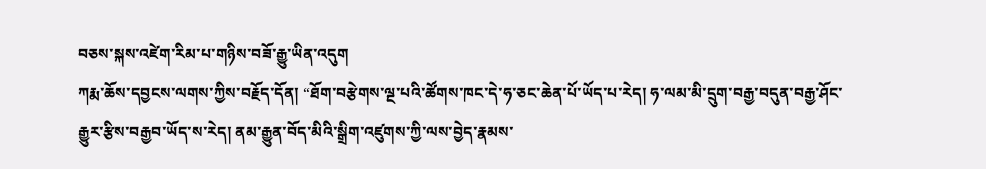བཅས་སྐས་འཛེག་རིམ་པ་གཉིས་བཟོ་རྒྱུ་ཡིན་འདུག
ཀརྨ་ཆོས་དབྱངས་ལགས་ཀྱིས་བརྗོད་དོན། “ཐོག་བརྩེགས་ལྔ་པའི་ཚོགས་ཁང་དེ་ཧ་ཅང་ཆེན་པོ་ཡོད་པ་རེད། ཧ་ལམ་མི་དྲུག་བརྒྱ་བདུན་བརྒྱ་ཤོང་རྒྱུར་རྩིས་བརྒྱབ་ཡོད་ས་རེད། ནམ་རྒྱུན་བོད་མིའི་སྒྲིག་འཛུགས་ཀྱི་ལས་བྱེད་རྣམས་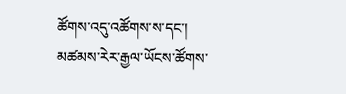ཚོགས་འདུ་འཚོགས་ས་དང་། མཚམས་རེར་རྒྱལ་ཡོངས་ཚོགས་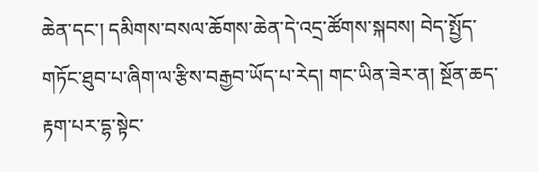ཆེན་དང་། དམིགས་བསལ་ཆོགས་ཆེན་དེ་འདྲ་ཚོགས་སྐབས། བེད་སྤྱོད་གཏོང་ཐུབ་པ་ཞིག་ལ་རྩིས་བརྒྱབ་ཡོད་པ་རེད། གང་ཡིན་ཟེར་ན། སྔོན་ཆད་རྟག་པར་དྷ་སྟེང་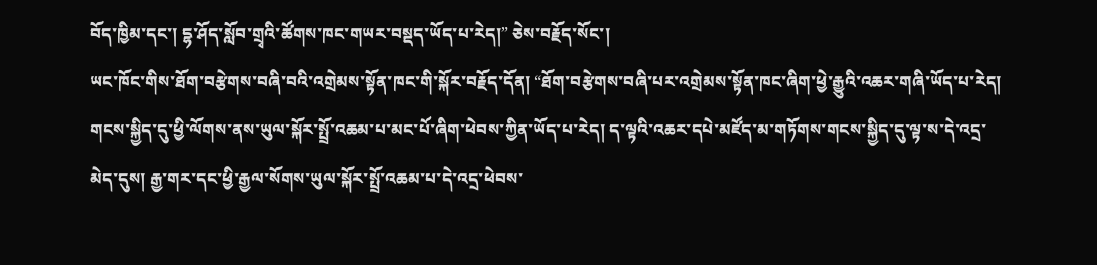བོད་ཁྱིམ་དང་། དྷ་ཤོད་སློབ་གྲྭའི་ཚོགས་ཁང་གཡར་བསྡད་ཡོད་པ་རེད།” ཅེས་བརྗོད་སོང་།
ཡང་ཁོང་གིས་ཐོག་བརྩེགས་བཞི་བའི་འགྲེམས་སྟོན་ཁང་གི་སྐོར་བརྗོད་དོན། “ཐོག་བརྩེགས་བཞི་པར་འགྲེམས་སྟོན་ཁང་ཞིག་ཕྱེ་རྒྱུའི་འཆར་གཞི་ཡོད་པ་རེད། གངས་སྐྱིད་དུ་ཕྱི་ལོགས་ནས་ཡུལ་སྐོར་སྤྲོ་འཆམ་པ་མང་པོ་ཞིག་ཕེབས་ཀྱིན་ཡོད་པ་རེད། ད་ལྟའི་འཆར་དཔེ་མཛོད་མ་གཏོགས་གངས་སྐྱིད་དུ་ལྟ་ས་དེ་འདྲ་མེད་དུས། རྒྱ་གར་དང་ཕྱི་རྒྱལ་སོགས་ཡུལ་སྐོར་སྤྲོ་འཆམ་པ་དེ་འདྲ་ཕེབས་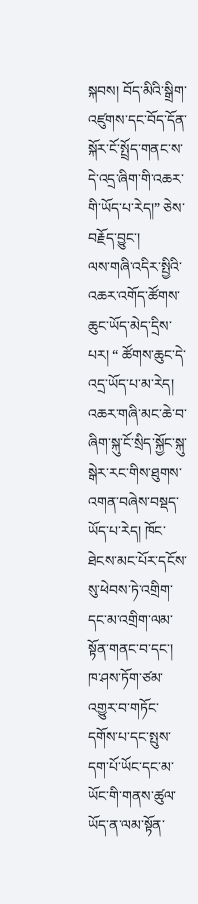སྐབས། བོད་མིའི་སྒྲིག་འཛུགས་དང་བོད་དོན་སྐོར་ངོ་སྤྲོད་གནང་ས་དེ་འདྲ་ཞིག་གི་འཆར་གི་ཡོད་པ་རེད།” ཅེས་བརྗོད་བྱུང་།
ལས་གཞི་འདིར་སྤྱིའི་འཆར་འགོད་ཚོགས་ཆུང་ཡོད་མེད་དྲིས་པར། “ ཚོགས་ཆུང་དེ་འདྲ་ཡོད་པ་མ་རེད། འཆར་གཞི་མང་ཆེ་བ་ཞིག་སྐུ་ངོ་སྲིད་སྐྱོང་སྐུ་སྒེར་རང་གིས་ཐུགས་འགན་བཞེས་བསྡད་ཡོད་པ་རེད། ཁོང་ཐེངས་མང་པོར་དངོས་སུ་ཕེབས་ཏེ་འགྲིག་དང་མ་འགྲིག་ལམ་སྟོན་གནང་བ་དང་། ཁ་ཤས་ཏོག་ཙམ་འགྱུར་བ་གཏོང་དགོས་པ་དང་སྤུས་དག་པོ་ཡོང་དང་མ་ཡོང་གི་གནས་ཚུལ་ཡོད་ན་ལམ་སྟོན་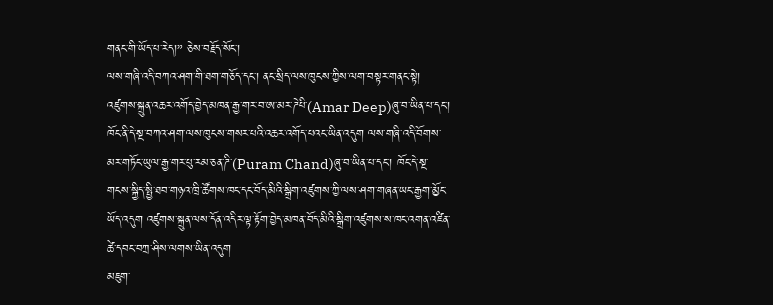གནང་གི་ཡོད་པ་རེད།” ཅེས་བརྗོད་སོང་།
ལས་གཞི་འདི་བཀའ་ཤག་གི་ཐག་གཅོད་དང་། ནང་སྲིད་ལས་ཁུངས་ཀྱིས་ལག་བསྟར་གནང་སྟེ། འཛུགས་སྐྲུན་འཆར་འགོད་བྱེད་མཁན་རྒྱ་གར་བ་ཨ་མར་ཌེཔི་(Amar Deep)ཞུ་བ་ཡིན་པ་དང་། ཁོང་ནི་དེ་སྔ་བཀའ་ཤག་ལས་ཁུངས་གསར་པའི་འཆར་འགོད་པའང་ཡིན་འདུག ལས་གཞི་འདི་བོགས་མར་གཏོང་ཡུལ་རྒྱ་གར་པུ་རམ་ཅན་ཌི་(Puram Chand)ཞུ་བ་ཡིན་པ་དང་། ཁོང་དེ་སྔ་གངས་སྐྱིད་སྤྱི་ཐབ་གཉའ་ཁྲི་ཚོགས་ཁང་དང་བོད་མིའི་སྒྲིག་འཛུགས་ཀྱི་ལས་ཤག་གཞན་ཡང་རྒྱག་མྱོང་ཡོད་འདུག འཛུགས་སྐྲུན་ལས་དོན་འདིར་ལྟ་རྟོག་བྱེད་མཁན་བོད་མིའི་སྒྲིག་འཛུགས་ས་ཁང་འགན་འཛིན་ཚེ་དབང་བཀྲ་ཤིས་ལགས་ཡིན་འདུག
མཇུག་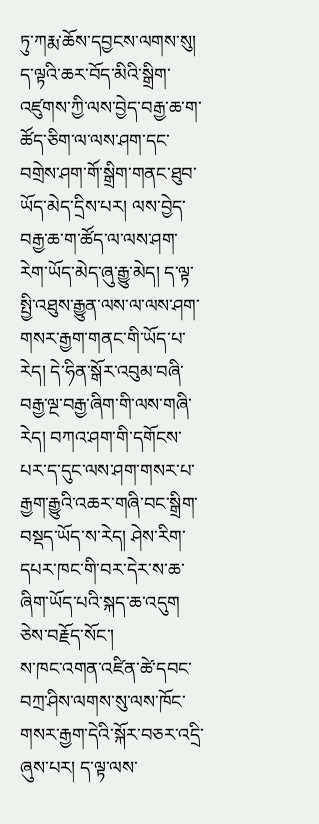ཏུ་ཀརྨ་ཆོས་དབྱངས་ལགས་སུ། ད་ལྟའི་ཆར་བོད་མིའི་སྒྲིག་འཛུགས་ཀྱི་ལས་བྱེད་བརྒྱ་ཆ་ག་ཚོད་ཅིག་ལ་ལས་ཤག་དང་བགྲེས་ཤག་གོ་སྒྲིག་གནང་ཐུབ་ཡོད་མེད་དྲིས་པར། ལས་བྱེད་བརྒྱ་ཆ་ག་ཚོད་ལ་ལས་ཤག་རེག་ཡོད་མེད་ཞུ་རྒྱུ་མེད། ད་ལྟ་སྤྱི་འཐུས་རྒྱུན་ལས་ལ་ལས་ཤག་གསར་རྒྱག་གནང་གི་ཡོད་པ་རེད། དེ་ཧིན་སྒོར་འབུམ་བཞི་བརྒྱ་ལྔ་བརྒྱ་ཞིག་གི་ལས་གཞི་རེད། བཀའ་ཤག་གི་དགོངས་པར་ད་དུང་ལས་ཤག་གསར་པ་རྒྱག་རྒྱུའི་འཆར་གཞི་བང་སྒྲིག་བསྡད་ཡོད་ས་རེད། ཤེས་རིག་དཔར་ཁང་གི་བར་དེར་ས་ཆ་ཞིག་ཡོད་པའི་སྐད་ཆ་འདུག ཅེས་བརྗོད་སོང་།
ས་ཁང་འགན་འཛིན་ཚེ་དབང་བཀྲ་ཤིས་ལགས་སུ་ལས་ཁོང་གསར་རྒྱག་དེའི་སྐོར་བཅར་འདྲི་ཞུས་པར། ད་ལྟ་ལས་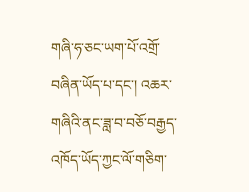གཞི་ཧ་ཅང་ཡག་པོ་འགྲོ་བཞིན་ཡོད་པ་དང་། འཆར་གཞིའི་ནང་ཟླ་བ་བཅོ་བརྒྱད་འཁོད་ཡོད་ཀྱང་ལོ་གཅིག་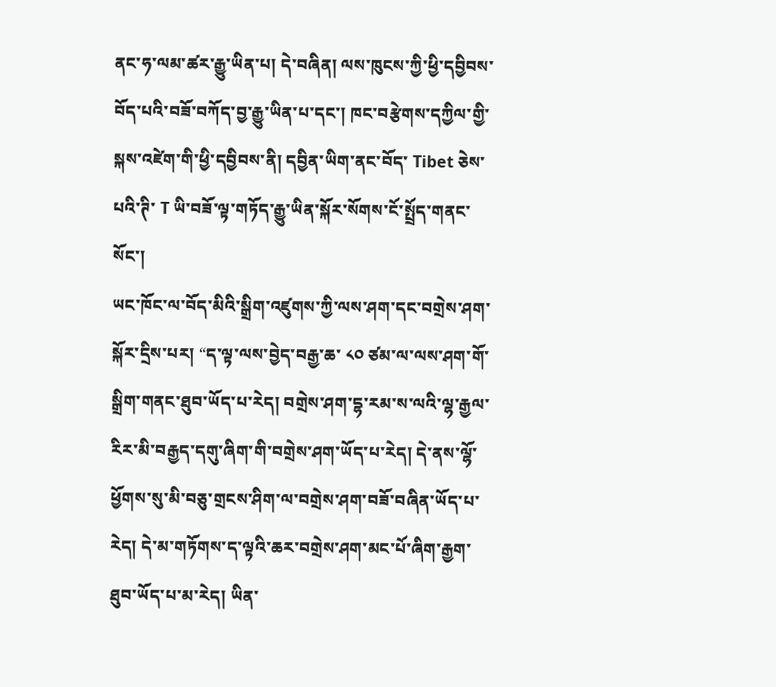ནང་ཧ་ལམ་ཚར་རྒྱུ་ཡིན་པ། དེ་བཞིན། ལས་ཁུངས་ཀྱི་ཕྱི་དབྱིབས་བོད་པའི་བཟོ་བཀོད་བྱ་རྒྱུ་ཡིན་པ་དང་། ཁང་བརྩེགས་དཀྱིལ་གྱི་སྐས་འཛེག་གི་ཕྱི་དབྱིབས་ནི། དབྱིན་ཡིག་ནང་བོད་ Tibet ཅེས་པའི་ཊི་ T ཡི་བཟོ་ལྟ་གཏོད་རྒྱུ་ཡིན་སྐོར་སོགས་ངོ་སྤྲོད་གནང་སོང་།
ཡང་ཁོང་ལ་བོད་མིའི་སྒྲིག་འཛུགས་ཀྱི་ལས་ཤག་དང་བགྲེས་ཤག་སྐོར་དྲིས་པར། “ད་ལྟ་ལས་བྱེད་བརྒྱ་ཆ་ ༨༠ ཙམ་ལ་ལས་ཤག་གོ་སྒྲིག་གནང་ཐུབ་ཡོད་པ་རེད། བགྲེས་ཤག་དྷ་རམ་ས་ལའི་ལྷ་རྒྱལ་རིར་མི་བརྒྱད་དགུ་ཞིག་གི་བགྲེས་ཤག་ཡོད་པ་རེད། དེ་ནས་ལྷོ་ཕྱོགས་སུ་མི་བཅུ་གྲངས་ཤིག་ལ་བགྲེས་ཤག་བཟོ་བཞིན་ཡོད་པ་རེད། དེ་མ་གཏོགས་ད་ལྟའི་ཆར་བགྲེས་ཤག་མང་པོ་ཞིག་རྒྱག་ཐུབ་ཡོད་པ་མ་རེད། ཡིན་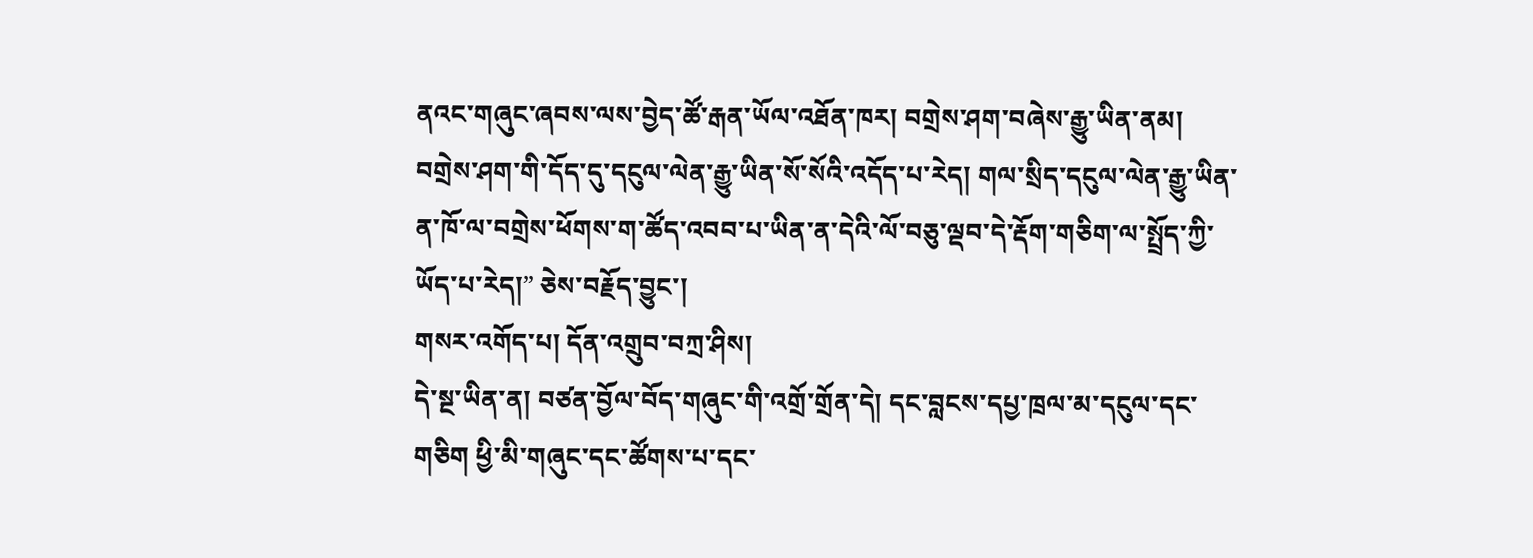ནའང་གཞུང་ཞབས་ལས་བྱེད་ཚོ་རྒན་ཡོལ་འཐོན་ཁར། བགྲེས་ཤག་བཞེས་རྒྱུ་ཡིན་ནམ། བགྲེས་ཤག་གི་དོད་དུ་དངུལ་ལེན་རྒྱུ་ཡིན་སོ་སོའི་འདོད་པ་རེད། གལ་སྲིད་དངུལ་ལེན་རྒྱུ་ཡིན་ན་ཁོ་ལ་བགྲེས་ཕོགས་ག་ཚོད་འབབ་པ་ཡིན་ན་དེའི་ལོ་བཅུ་ལྡབ་དེ་རྡོག་གཅིག་ལ་སྤྲོད་ཀྱི་ཡོད་པ་རེད།” ཅེས་བརྗོད་བྱུང་།
གསར་འགོད་པ། དོན་འགྲུབ་བཀྲ་ཤིས།
དེ་སྔ་ཡིན་ན། བཙན་བྱོལ་བོད་གཞུང་གི་འགྲོ་གྲོན་དེ། དང་བླངས་དཔྱ་ཁྲལ་མ་དངུལ་དང་གཅིག ཕྱི་མི་གཞུང་དང་ཚོགས་པ་དང་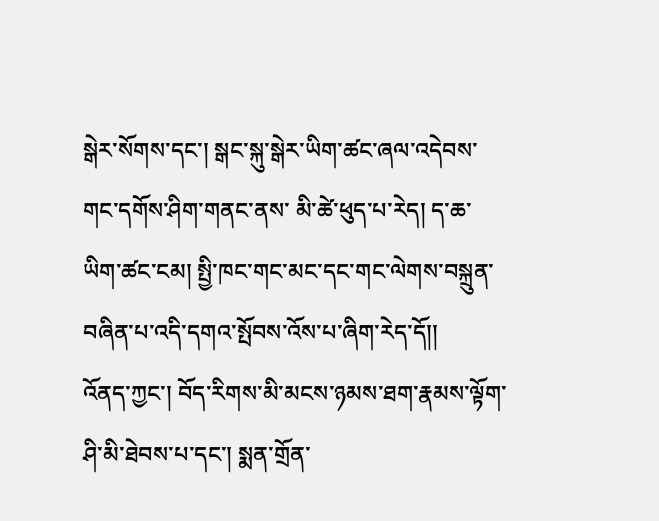སྒེར་སོགས་དང་། སྒང་སྐུ་སྒེར་ཡིག་ཚང་ཞལ་འདེབས་གང་དགོས་ཤིག་གནང་ནས་ མི་ཚེ་ཕུད་པ་རེད། ད་ཆ་ཡིག་ཚང་ངམ། སྤྱི་ཁང་གང་མང་དང་གང་ལེགས་བསྐྲུན་བཞིན་པ་འདི་དགའ་སྤོབས་འོས་པ་ཞིག་རེད་དོ།།
འོནད་ཀྱང་། བོད་རིགས་མི་མངས་ཉམས་ཐག་རྣམས་ལྟོག་ཤི་མི་ཐེབས་པ་དང་། སྨན་གྲོན་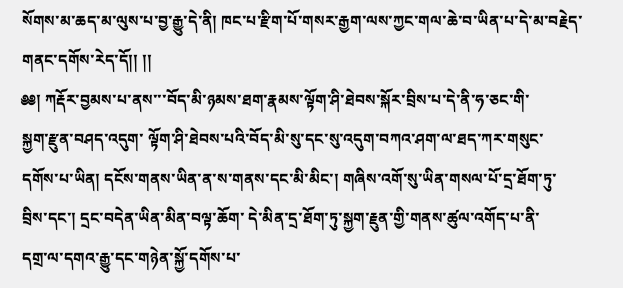སོགས་མ་ཆད་མ་ལུས་པ་བྱ་རྒྱུ་དེ་ནི། ཁང་པ་རྫིག་པོ་གསར་རྒྱག་ལས་ཀྱང་གལ་ཆེ་བ་ཡིན་པ་དེ་མ་བརྗེད་གནང་དགོས་རེད་དོ།། །།
༅༅། ཀརྡོར་བྱམས་པ་ནས་་་བོད་མི་ཉམས་ཐག་རྣམས་ལྟོག་ཤི་ཐེབས་སྐོར་བྲིས་པ་དེ་ནི་ཧ་ཅང་གི་
སྐྱག་རྫུན་བཤད་འདུག་ ལྟོག་ཤི་ཐེབས་པའི་བོད་མི་སུ་དང་སུ་འདུག་བཀའ་ཤག་ལ་ཐད་ཀར་གསུང་
དགོས་པ་ཡིན། དངོས་གནས་ཡིན་ན་ས་གནས་དང་མི་མིང་། གཞིས་འགོ་སུ་ཡིན་གསལ་པོ་དྲ་ཐོག་ཏུ་
བྲིས་དང་། དྲང་བདེན་ཡིན་མིན་བལྟ་ཆོག་ དེ་མིན་དྲ་ཐོག་ཏུ་སྐྱག་རྗུན་གྱི་གནས་ཚུལ་འགོད་པ་ནི་
དགྲ་ལ་དགའ་རྒྱུ་དང་གཉེན་སྐྱོ་དགོས་པ་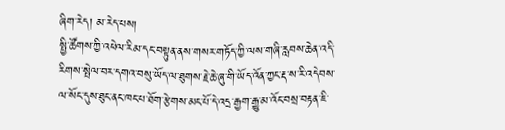ཞིག་རེད། མ་རེད་པས།
སྤྱི་ཚོགས་ཀྱི་འཕེལ་རིམ་དང་བསྟུན་ནས་གསར་གཏོད་ཀྱི་ལས་གཞི་རླབས་ཆེན་འདི་རིགས་སྤེལ་བར་དགའ་བསུ་ཡོད་ལ་ཐུགས་རྗེ་ཆེ་ཞུ་གི་ཡོད་འོན་ཀྱང་རྡ་ས་རི་འདེབས་ལ་སོང་དུས་ཐུང་ནང་ཁང་པ་ཐོག་རྩེགས་མང་པོ་དེ་འདྲ་རྒྱག་རྒྱུ་མ་འོང་བསྲ་བརྟན་ཇི་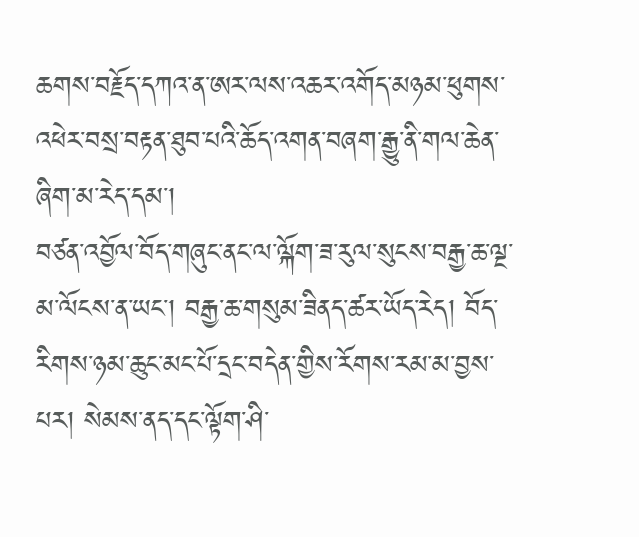ཆགས་བརྗོད་དཀའ་ན་ཨར་ལས་འཆར་འགོད་མཉམ་ཕུགས་འཕེར་བསྲ་བརྟན་ཐུབ་པའི་ཆོད་འགན་བཞག་རྒྱུ་ནི་གལ་ཆེན་ཞིག་མ་རེད་དམ་།
བཙན་འབྱོལ་བོད་གཞུང་ནང་ལ་ལྐོག་ཟ་རུལ་སུངས་བརྒྱ་ཆ་ལྔ་མ་ལོངས་ན་ཡང་། བརྒྱ་ཆ་གསུམ་ཟིནད་ཚར་ཡོད་རེད། བོད་རིགས་ཉམ་ཆུང་མང་པོ་དྲང་བདེན་གྱིས་རོགས་རམ་མ་བྱས་པར། སེམས་ནད་དང་ལྟོག་ཤི་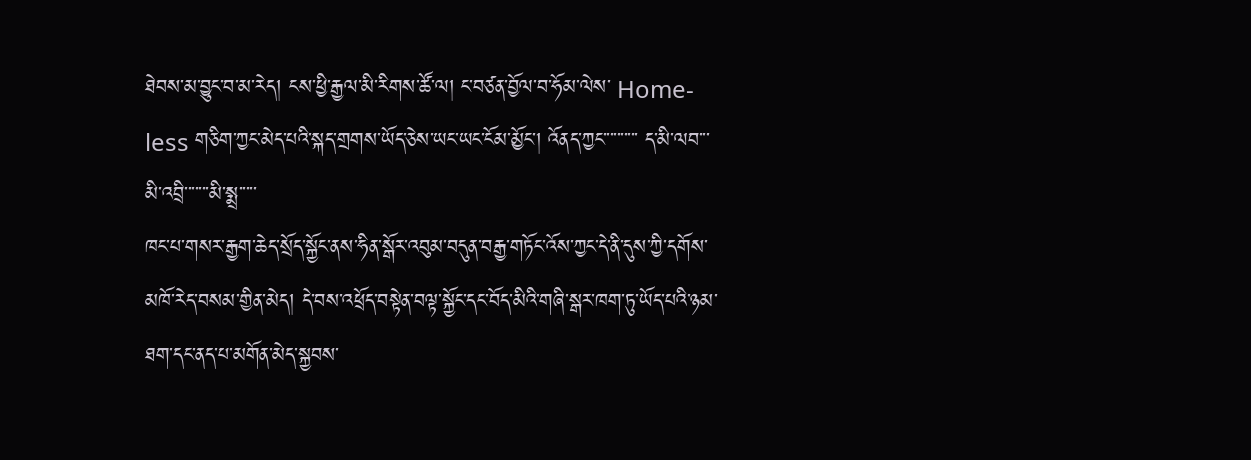ཐེབས་མ་བྱུང་བ་མ་རེད། ངས་ཕྱི་རྒྱལ་མི་རིགས་ཚོ་ལ། ང་བཙན་བྱོལ་བ་ཧོམ་ལེས་ Home-less གཅིག་ཀྱང་མེད་པའི་སྐད་གྲགས་ཡོད་ཅེས་ཡང་ཡང་ངོམ་མྱོང་། འོནད་ཀྱང་་་་་་་་་་ ད་མི་ལབ་་་ མི་འབྲི་་་་་་་མི་སྨྲ་་་་་
ཁང་པ་གསར་རྒྱག་ཆེད་སྲོད་སྐྱོང་ནས་ཧིན་སྒོར་འབུམ་བདུན་བརྒྱ་གཏོང་འོས་ཀྱང་དེ་ནི་དུས་ཀྱི་དགོས་མཁོ་རེད་བསམ་གྱིན་མེད། དེ་བས་འཕྲོད་བསྟེན་བལྟ་སྐྱོང་དང་བོད་མིའི་གཞི་སྒར་ཁག་ཏུ་ཡོད་པའི་ཉམ་ཐག་དང་ནད་པ་མགོན་མེད་སྐྱབས་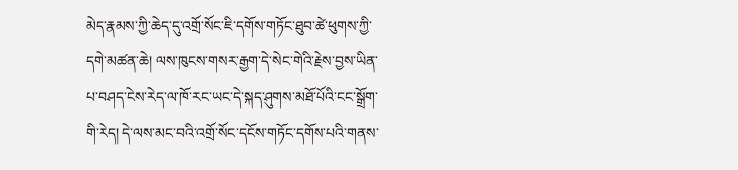མེད་རྣམས་ཀྱི་ཆེད་དུ་འགྲོ་སོང་ཇི་དགོས་གཏོང་ཐུབ་ཚེ་ཕུགས་ཀྱི་དགེ་མཚན་ཆེ། ལས་ཁུངས་གསར་རྒྱག་དེ་སེང་གེའི་རྗེས་བྱས་ཡིན་པ་བཤད་ངེས་རེད་ལ་ཁོ་རང་ཡང་དེ་སྐད་ཤུགས་མཐོ་པོའི་ངང་སྒྲོག་གི་རེད། དེ་ལས་མང་བའི་འགྲོ་སོང་དངོས་གཏོང་དགོས་པའི་གནས་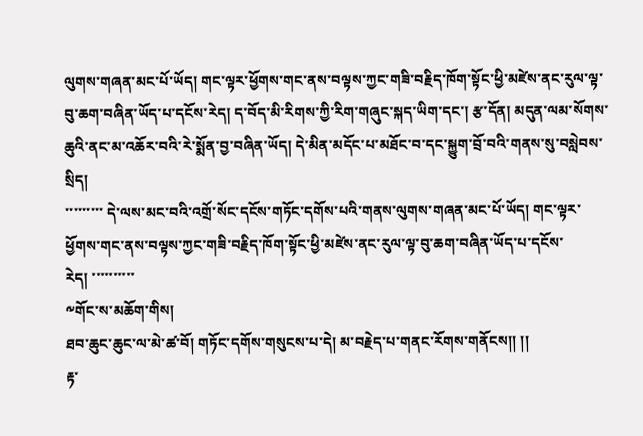ལུགས་གཞན་མང་པོ་ཡོད། གང་ལྟར་ཕྱོགས་གང་ནས་བལྟས་ཀྱང་གཟི་བརྗིད་ཁོག་སྟོང་ཕྱི་མཛེས་ནང་རུལ་ལྟ་བུ་ཆག་བཞིན་ཡོད་པ་དངོས་རེད། ད་བོད་མི་རིགས་ཀྱི་རིག་གཞུང་སྐད་ཡིག་དང་། རྩ་དོན། མདུན་ལམ་སོགས་ཆུའི་ནང་མ་འཆོར་བའི་རེ་སྨོན་བྱ་བཞིན་ཡོད། དེ་མིན་མདོང་པ་མཐོང་བ་དང་སྐྱུག་བྲོ་བའི་གནས་སུ་བསླེབས་སྲིད།
་་་་་་་་་ དེ་ལས་མང་བའི་འགྲོ་སོང་དངོས་གཏོང་དགོས་པའི་གནས་ལུགས་གཞན་མང་པོ་ཡོད། གང་ལྟར་ཕྱོགས་གང་ནས་བལྟས་ཀྱང་གཟི་བརྗིད་ཁོག་སྟོང་ཕྱི་མཛེས་ནང་རུལ་ལྟ་བུ་ཆག་བཞིན་ཡོད་པ་དངོས་རེད། ་་་་་་་་་་
༸གོང་ས་མཆོག་གིས།
ཐབ་ཆུང་ཆུང་ལ་མེ་ཚ་བོ། གཏོང་དགོས་གསུངས་པ་དེ། མ་བརྗེད་པ་གནང་རོགས་གནོངས།། །།
རྟ་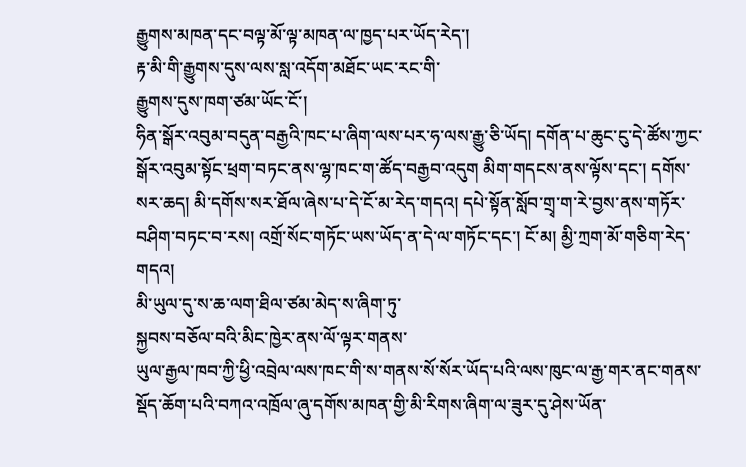རྒྱུགས་མཁན་དང་བལྟ་མོ་ལྟ་མཁན་ལ་ཁྱད་པར་ཡོད་རེད་།
རྟ་མི་གི་རྒྱུགས་དུས་ལས་སླ་འདོག་མཐོང་ཡང་རང་གི་
རྒྱུགས་དུས་ཁག་ཙམ་ཡོང་ངོ་།
ཧིན་སྒོར་འབུམ་བདུན་བརྒྱའི་ཁང་པ་ཞིག་ལས་པར་ཧ་ལས་རྒྱུ་ཅི་ཡོད། དགོན་པ་ཆུང་ངུ་དེ་ཚོས་ཀྱང་སྒོར་འབུམ་སྟོང་ཕྲག་བཏང་ནས་ལྷ་ཁང་ག་ཚོད་བརྒྱབ་འདུག མིག་གདངས་ནས་ལྟོས་དང་། དགོས་སར་ཆད། མི་དགོས་སར་ཐོལ་ཞེས་པ་དེ་ངོ་མ་རེད་གདའ། དཔེ་སྟོན་སློབ་གྲྭ་ག་རེ་བྱས་ནས་གཏོར་བཤིག་བཏང་བ་རས། འགྲོ་སོང་གཏོང་ཡས་ཡོད་ན་དེ་ལ་གཏོང་དང་། ངོ་མ། མྱི་ཀྲག་མོ་གཅིག་རེད་གདའ།
མི་ཡུལ་དུ་ས་ཆ་ལག་ཐིལ་ཙམ་མེད་ས་ཞིག་ཏུ་
སྐྱབས་བཅོལ་བའི་མིང་ཁྱེར་ནས་ལོ་ལྟར་གནས་
ཡུལ་རྒྱལ་ཁབ་ཀྱི་ཕྱི་འབྲེལ་ལས་ཁང་གི་ས་གནས་སོ་སོར་ཡོད་པའི་ལས་ཁུང་ལ་རྒྱ་གར་ནང་གནས་སྡོད་ཆོག་པའི་བཀའ་འཁྲོལ་ཞུ་དགོས་མཁན་གྱི་མི་རིགས་ཞིག་ལ་ཟུར་དུ་ཤེས་ཡོན་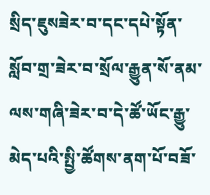སྲིད་ཇུསཟེར་བ་དང་དཔེ་སྟོན་སློབ་གྲ་ཟེར་བ་སྲོལ་རྒྱུན་སོ་ནམ་ལས་གཞི་ཟེར་བ་དེ་ཚོ་ཡོང་རྒྱུ་མེད་པའི་སྤྱི་ཚོགས་ནག་པོ་བཟོ་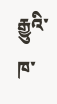རྒྱུའི་ཁ་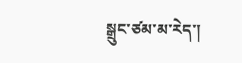སྒྲུང་ཙམ་མ་རེད་།